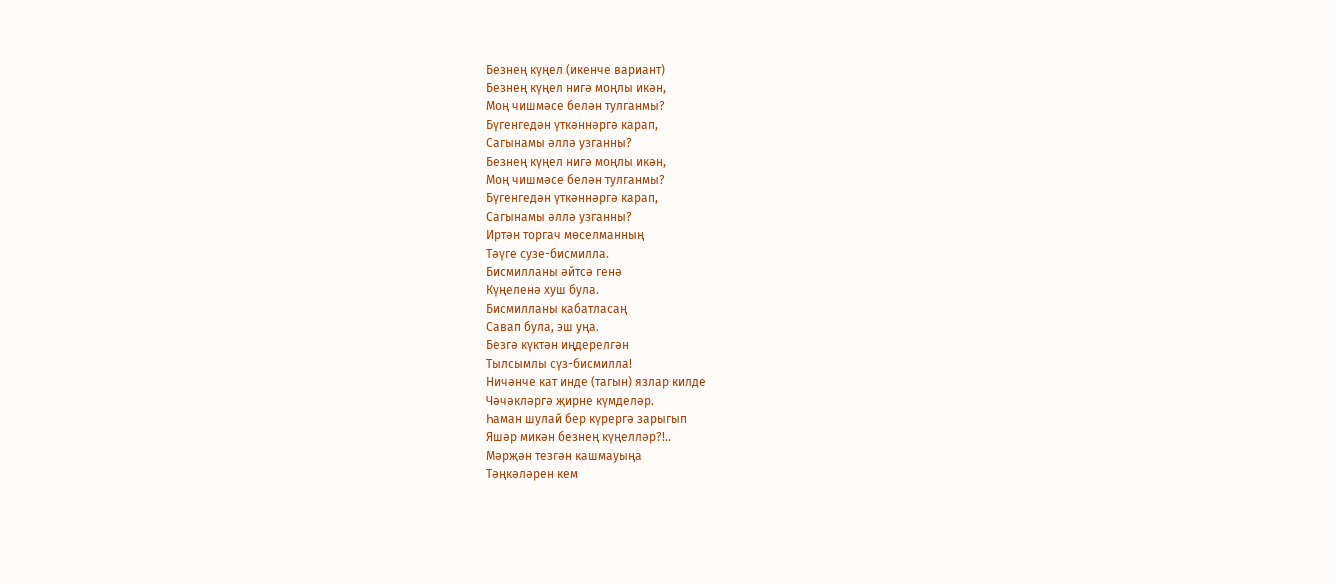Безнең күңел (икенче вариант)
Безнең күңел нигә моңлы икән,
Моң чишмәсе белән тулганмы?
Бүгенгедән үткәннәргә карап,
Сагынамы әллә узганны?
Безнең күңел нигә моңлы икән,
Моң чишмәсе белән тулганмы?
Бүгенгедән үткәннәргә карап,
Сагынамы әллә узганны?
Иртән торгач мөселманның
Тәүге сузе-бисмилла.
Бисмилланы әйтсә генә
Күңеленә хуш була.
Бисмилланы кабатласаң
Савап була, эш уңа.
Безгә күктән иңдерелгән
Тылсымлы сүз-бисмилла!
Ничәнче кат инде (тагын) язлар килде
Чәчәкләргә җирне күмделәр.
Һаман шулай бер күрергә зарыгып
Яшәр микән безнең күңелләр?!..
Мәрҗән тезгән кашмауыңа
Тәңкәләрен кем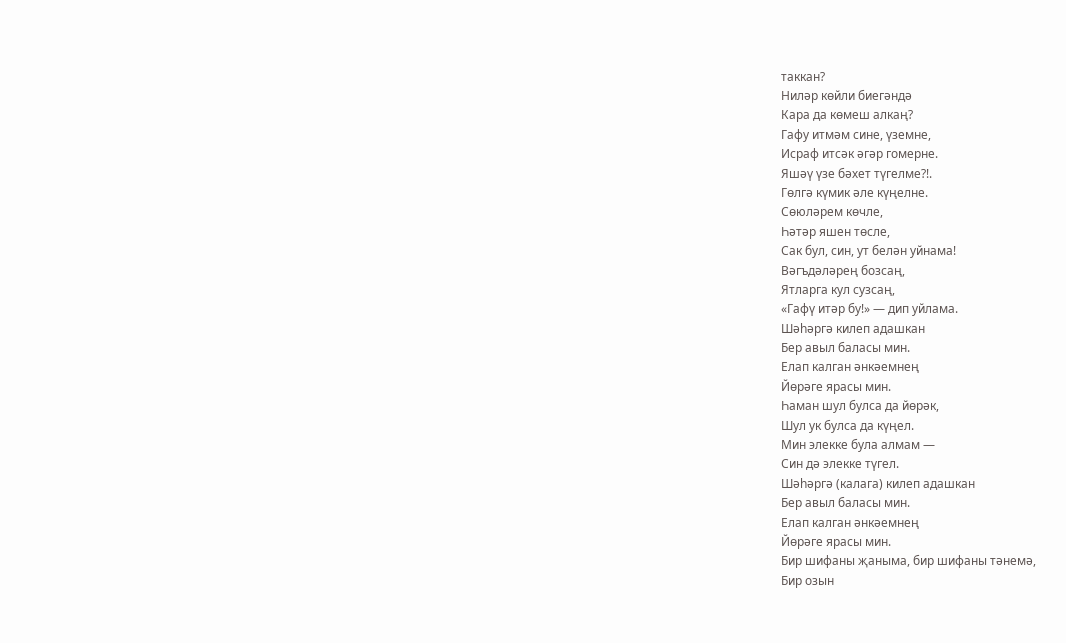таккан?
Ниләр көйли биегәндә
Кара да көмеш алкаң?
Гафу итмәм сине, үземне,
Исраф итсәк әгәр гомерне.
Яшәү үзе бәхет түгелме?!.
Гөлгә күмик әле күңелне.
Сөюләрем көчле,
Һәтәр яшен төсле,
Сак бул, син, ут белән уйнама!
Вәгъдәләрең бозсаң,
Ятларга кул сузсаң,
«Гафү итәр бу!» — дип уйлама.
Шәһәргә килеп адашкан
Бер авыл баласы мин.
Елап калган әнкәемнең
Йөрәге ярасы мин.
Һаман шул булса да йөрәк,
Шул ук булса да күңел.
Мин элекке була алмам —
Син дә элекке түгел.
Шәһәргә (калага) килеп адашкан
Бер авыл баласы мин.
Елап калган әнкәемнең
Йөрәге ярасы мин.
Бир шифаны җаныма, бир шифаны тәнемә,
Бир озын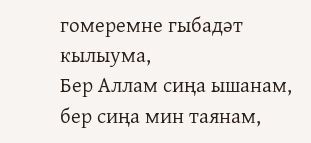гомеремне гыбадәт кылыума,
Бер Аллам сиңа ышанам, бер сиңа мин таянам,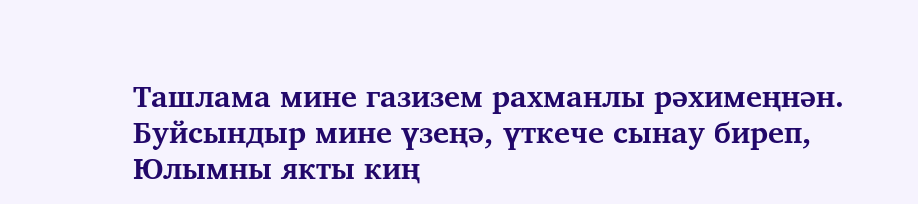Ташлама мине газизем рахманлы рәхимеңнән.
Буйсындыр мине үзеңә, үткече сынау биреп,
Юлымны якты киң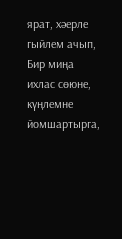ярат, хәерле гыйлем ачып,
Бир миңа ихлас сөюне, күңлемне йомшартырга,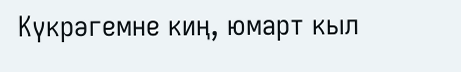Күкрәгемне киң, юмарт кыл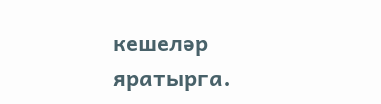кешеләр яратырга.